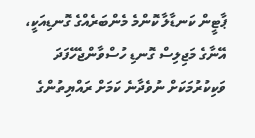ޕާޓީން ކަނޑާލާ ކޮންމެ މެންބަރެއްގެ ގޮނޑިއަކީ، އޭނާގެ މަޖިލިސް ގޮނޑި ހުސްވާންޖެހޭފަދަ ވަކިކުރުމަކަށް ނުވެދާނެ ކަމަށް ރައްޔިތުންގެ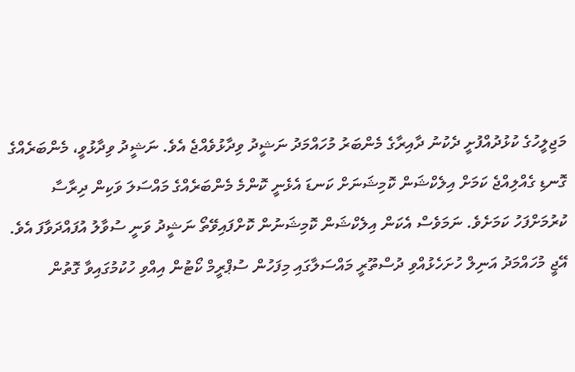މަޖިލީހުގެ ކުޅުދުއްފުށީ ދެކުނު ދާއިރާގެ މެންބަރު މުހައްމަދު ނަޝީދު ވިދާޅުވެއްޖެ އެވެ. ނަޝީދު ވިދާޅުވީ، މެންބަރެއްގެ ގޮނޑި ގެއްލިއްޖެ ކަމަށް އިލެކްޝަން ކޮމިޝަނަށް ކަނޑަ އެޅެނީ ކޮންމެ މެންބަރެއްގެ މައްސަލަ ވަކިން ދިރާސާ ކުރުމަށްފަހު ކަމަށެވެ. ނަމަވެސް އެކަން އިލެކްޝަން ކޮމިޝަނުން ކޮށްފައިވޭތޯ ނަޝީދު ވަނީ ސުވާލު އުފައްދަވާފަ އެވެ.
އޭޖީ މުހައްމަދު އަނިލް ހުށަހެޅުއްވި ދުސްތޫރީ މައްސަލާގައި މިފަހުން ސުޕްރީމް ކޯޓުން އިއްވި ހުކުމުގައިވާ ގޮތުން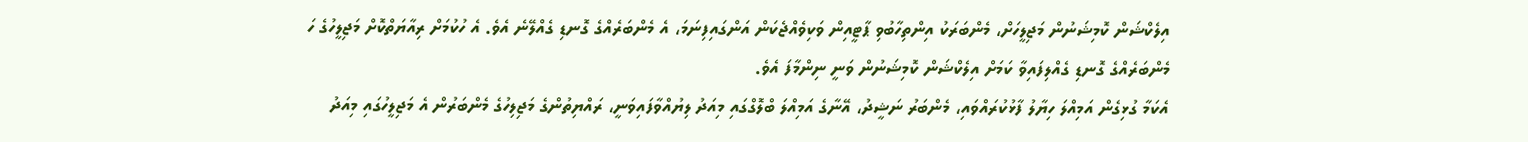އިލެކްޝަން ކޮމިޝަނުން މަޖިލީހަށް، މެންބަރަކު އިންތިހާބުވި ޕާޓީއިން ވަކިވެއްޖެކަން އަންގައިފިނަމަ، އެ މެންބަރެއްގެ ގޮނޑި ގެއްލޭނެ އެވެ. އެ ހުކުމަށް ރިއާޔަތްކޮށް މަޖިލީހުގެ ހަ މެންބަރެއްގެ ގޮނޑި ގެއްލިފައިވާ ކަމަށް އިލެކްޝަން ކޮމިޝަނުން ވަނީ ނިންމާފަ އެވެ.
އެކަމާ ގުޅިގެން އަމިއްލަ ހިޔާލު ފާޅުކުރައްވައި، މެންބަރު ނަޝީދު، އޭނާގެ އަމިއްލަ ބްލޮގްގައި މިއަދު ލިޔުއްވާފައިވަނީ، ރައްޔިތުންގެ މަޖިލިހުގެ މެންބަރުން އެ މަޖިލީހުގައި މިއަދު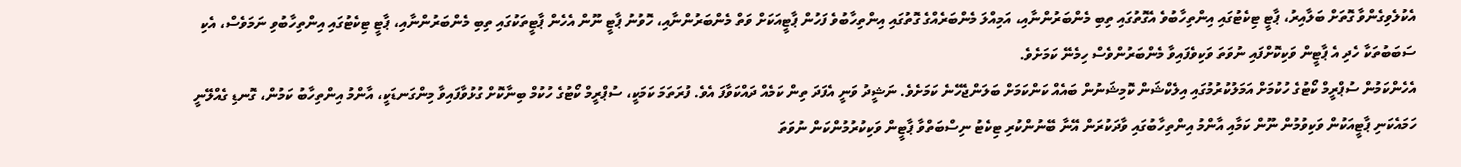އެކުލެވިގެންވާ ގޮތަށް ބަލާއިރު، ޕާޓީ ޓިކެޓުގައި އިންތިހާބުވެ އެގޮތުގައި ތިބި މެންބަރުންނާއި، އަމިއްލަ މެންބަރެއްގެ ގޮތުގައި އިންތިހާބުވެ ފަހުން ޕާޓީއަކަށް ވަތް މެންބަރުންނާއި، ހޮވުނު ޕާޓީ ނޫން އެހެން ޕާޓީތަކުގައި ތިބި މެންބަރުންނާއި، ޕާޓީ ޓިކެޓުގައި އިންތިހާބުވި ނަމަވެސް، އެކި ސަބަބުތަކާ ހެދި އެ ޕާޓީން ވަކިކޮށްފައި ނުވަތަ ވަކިވެފައިވާ މެންބަރުންވެސް ހިމެނޭ ކަމަށެވެ.
އެހެންކަމުން ސުޕްރީމް ކޯޓުގެ ހުކުމަށް އަމަލުކުރުމުގައި އިލެކްޝަން ކޮމިޝަނުން ބައެއް ކަންކަމަށް ބަލަންޖެހޭނެ ކަމަށެވެ. ނަޝީދު ވަނީ އެފަދަ ތިން ކަމެއް ދައްކަވާފަ އެވެ. ފުރަތަމަ ކަމަކީ، ސުޕްރީމް ކޯޓުގެ ހުކުމް ބިނާކޮށް ގުޅުވާފައިވާ މިންގަނޑަކީ، އާންމު އިންތިހާބު ކަމުން، ގޮނޑި ގެއްލޭނީ ހަމައެކަނި ޕާޓީއަކުން ވަކިވުމުން ނޫން ކަމާއި އާންމު އިންތިހާބުގައި ވާދަކުރަން އޭނާ ބޭނުންކުރި ޓިކެޓު ނިސްބަތްވާ ޕާޓީން ވަކިކުރުމުންކަން ނުވަތަ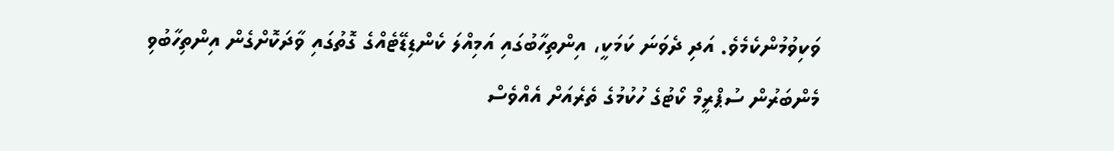ވަކިވުމުންކެމެވެ. އަދި ދެވަނަ ކަމަކީ، އިންތިހާބުގައި އަމިއްލަ ކެންޑިޑޭޓެއްގެ ގޮތުގައި ވާދަކޮށްގެން އިންތިހާބުވި މެންބަރުން ސުޕްރީމް ކޯޓުގެ ހުކުމުގެ ތެރެއަށް އެއްވެސް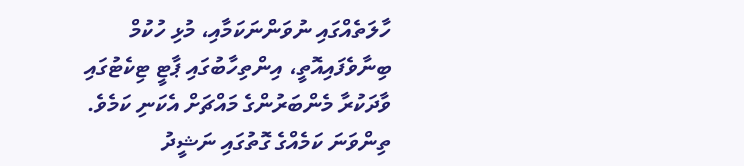ހާލަތެއްގައި ނުވަންނަކަމާއި، މުޅި ހުކުމް ބިނާވެފައިއޮތީ، އިންތިހާބުގައި ޕާޓީ ޓިކެޓުގައި ވާދަކުރާ މެންބަރުންގެ މައްޗަށް އެކަނި ކަމެވެ.
ތިންވަނަ ކަމެއްގެ ގޮތުގައި ނަޝީދު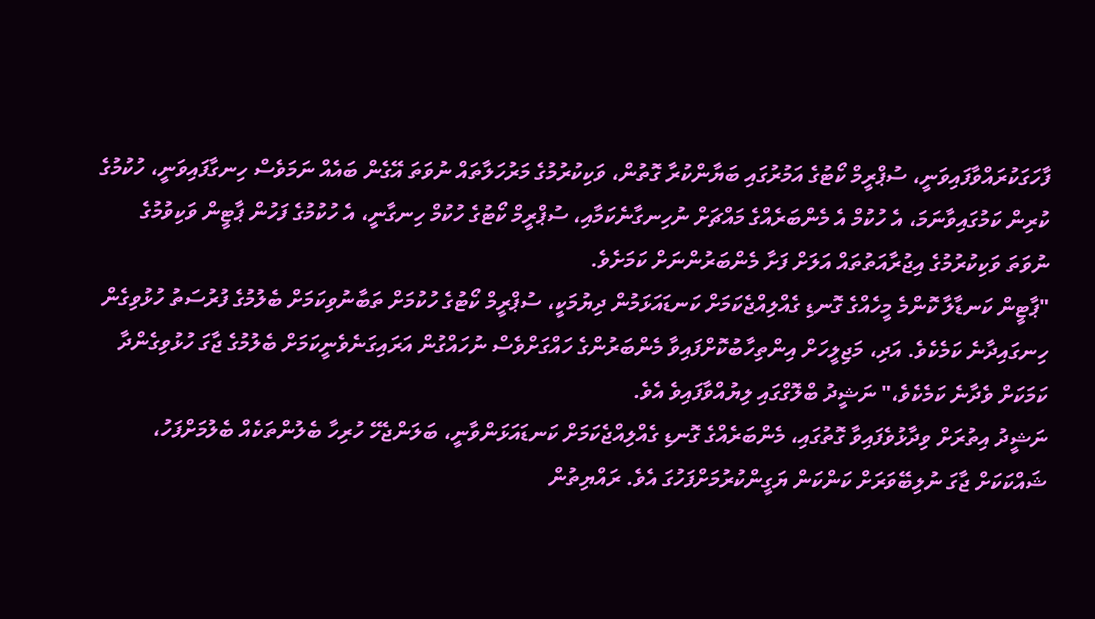ފާހަގަކުރައްވާފައިވަނީ، ސުޕްރީމް ކޯޓުގެ އަމުރުގައި ބަޔާންކުރާ ގޮތުން، ވަކިކުރުމުގެ މަރުހަލާތައް ނުވަތަ އޭގެން ބައެއް ނަމަވެސް ހިނގާފައިވަނީ، ހުކުމުގެ ކުރިން ކަމުގައިވާނަމަ، އެ ހުކުމް އެ މެންބަރެއްގެ މައްޗަށް ނުހިނގާނެކަމާއި، ސުޕްރީމް ކޯޓުގެ ހުކުމް ހިނގާނީ، އެ ހުކުމުގެ ފަހުން ޕާޓީން ވަކިވުމުގެ ނުވަތަ ވަކިކުރުމުގެ އިޖުރާއަތުތައް އަލަށް ފަށާ މެންބަރުންނަށް ކަމަށެވެ.
"ޕާޓީން ކަނޑާލާ ކޮންމެ މީހެއްގެ ގޮނޑި ގެއްލިއްޖެކަމަށް ކަނޑައަޅަމުން ދިޔުމަކީ، ސުޕްރީމް ކޯޓުގެ ހުކުމަށް ތަބާނުވިކަމަށް ބެލުމުގެ ފުރުސަތު ހުޅުވިގެން ހިނގައިދާނެ ކަމެކެވެ. އަދި، މަޖިލީހަށް އިންތިހާބުކޮށްފައިވާ މެންބަރުންގެ ހައްގަށްވެސް ނުހައްގުން އަރައިގަނެވެނީކަމަށް ބެލުމުގެ ޖާގަ ހުޅުވިގެންދާ ކަމަކަށް ވެދާނެ ކަމެކެވެ،" ނަޝީދު ބްލޮގްގައި ލިޔުއްވާފައިވެ އެވެ.
ނަޝީދު އިތުރަށް ވިދާޅުވެފައިވާ ގޮތުގައި، މެންބަރެއްގެ ގޮނޑި ގެއްލިއްޖެކަމަށް ކަނޑައަޅަންވާނީ، ބަލަންޖެހޭ ހުރިހާ ބެލުންތަކެއް ބެލުމަށްފަހު، ޝައްކަކަށް ޖާގަ ނުލިބޭވަރަށް ކަންކަން ޔަގީންކުރުމަށްފަހުގަ އެވެ. ރައްޔިތުން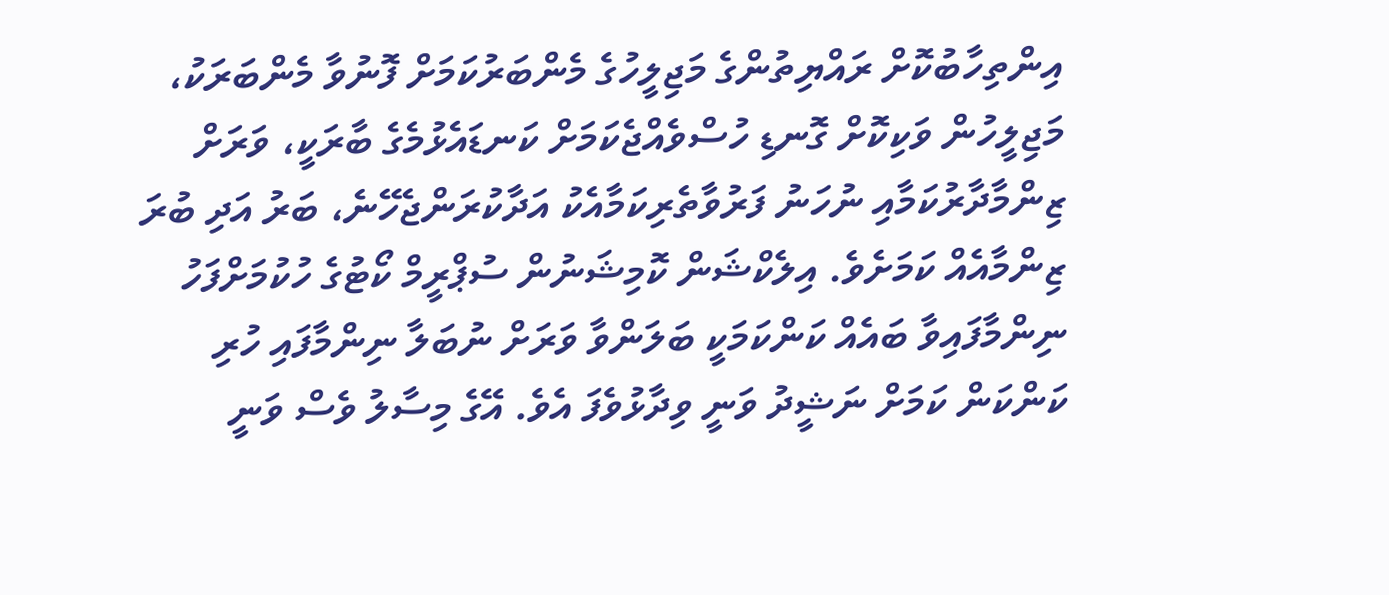އިންތިހާބުކޮށް ރައްޔިތުންގެ މަޖިލީހުގެ މެންބަރުކަމަށް ފޮނުވާ މެންބަރަކު، މަޖިލީހުން ވަކިކޮށް ގޮނޑި ހުސްވެއްޖެކަމަށް ކަނޑައެޅުމެގެ ބާރަކީ، ވަރަށް ޒިންމާދާރުކަމާއި ނުހަނު ފަރުވާތެރިކަމާއެކު އަދާކުރަންޖެހޭނެ، ބަރު އަދި ބުރަ ޒިންމާއެއް ކަމަށެވެ. އިލެކްޝަން ކޮމިޝަނުން ސުޕްރީމް ކޯޓުގެ ހުކުމަށްފަހު ނިންމާފައިވާ ބައެއް ކަންކަމަކީ ބަލަންވާ ވަރަށް ނުބަލާ ނިންމާފައި ހުރި ކަންކަން ކަމަށް ނަޝީދު ވަނީ ވިދާޅުވެފަ އެވެ. އޭގެ މިސާލު ވެސް ވަނީ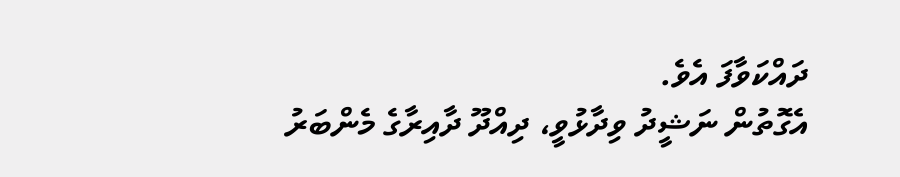ދައްކަވާފަ އެވެ.
އެގޮތުން ނަޝީދު ވިދާޅުވީ، ދިއްދޫ ދާއިރާގެ މެންބަރު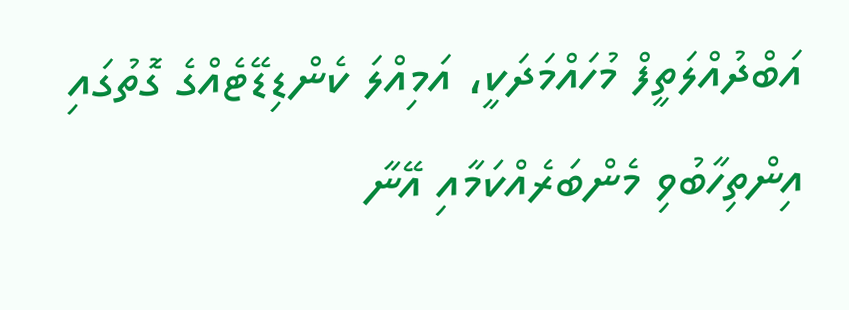އަބްދުއްލަތީފް މުހައްމަދަކީ، އަމިއްލަ ކެންޑިޑޭޓެއްގެ ގޮތުގައި އިންތިހާބުވި މެންބަރެއްކަމާއި އޭނާ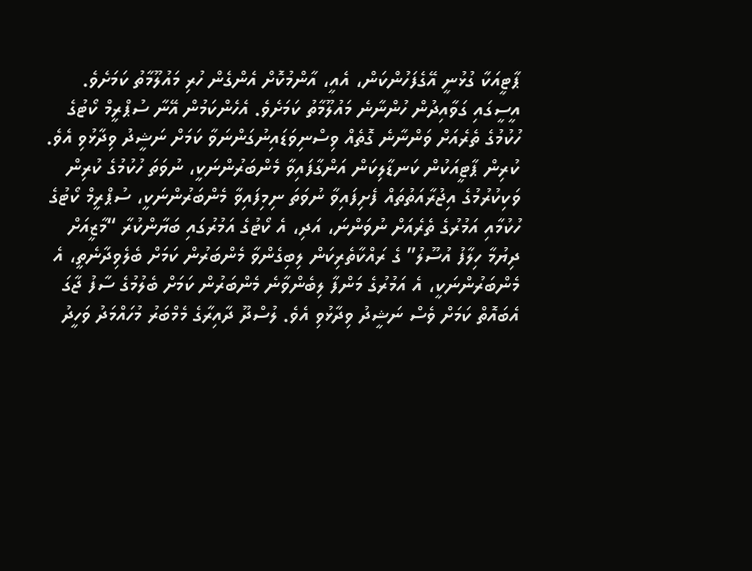ޕާޓީއަކާ ގުޅުނީ އޭގެފަހުންކަން، އެއީ، އާންމުކޮށް އެންގެން ހުރި މައުލޫމާތު ކަމަށެވެ. އީސީގައި ގަވާއިދުން ހުންނާނެ މައުލޫމާތު ކަމަށެވެ. އެހެންކަމުން އޭނާ ސުޕްރީމް ކޯޓުގެ ހުކުމުގެ ތެރެއަށް ވަންނާނެ ގޮތެއް ވިސްނިވަޑައިނުގަންނަވާ ކަމަށް ނަޝީދު ވިދާޅުވި އެވެ.
ކުރިން ޕާޓީއަކުން ކަނޑާލިކަން އަންގާފައިވާ މެންބަރުންނަކީ، ނުވަތަ ހުކުމުގެ ކުރިން ވަކިކުރުމުގެ އިޖުރާއަތުތައް ފެށިފައިވާ ނުވަތަ ނިމިފައިވާ މެންބަރުންނަކީ، ސުޕްރީމް ކޯޓުގެ ހުކުމާއި އަމުރުގެ ތެރެއަށް ނުވަންނަ، އަދި، އެ ކޯޓުގެ އަމުރުގައި ބަޔާންކުރާ “މާޒީއަށް ދިޔުމާ ހިލާފު އުސޫލު” ގެ ރައްކާތެރިކަން ލިބިގެންވާ މެންބަރުން ކަމަށް ބެލެވިދާނެތީ، އެ މެންބަރުންނަކީ، އެ އަމުރުގެ މަންފާ ލިބެންވާނެ މެންބަރުން ކަމަށް ބެލުމުގެ ސާފު ޖާގަ އެބައޮތް ކަމަށް ވެސް ނަޝީދު ވިދާޅުވި އެވެ. ލުސްދޫ ދާއިރާގެ މެމްބަރު މުހައްމަދު ވަހީދު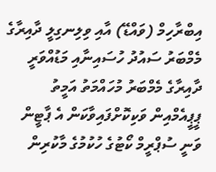އިބްރާހިމް (ވައްޑޭ) އާއި ވިލިނގިލީ ދާއިރާގެ މެމްބަރު ސައުދު ހުސައިނާއި މަޑުއްވަރީ ދާއިރާގެ މެމްބަރު މުހައްމަތު އަމީތު ޕީޕީއެމްއިން ވަކިކޮށްފައިވާކަން އެ ޕާޓީން ވަނީ ސުޕްރީމް ކޯޓުގެ ހުކުމުގެ މާކުރިން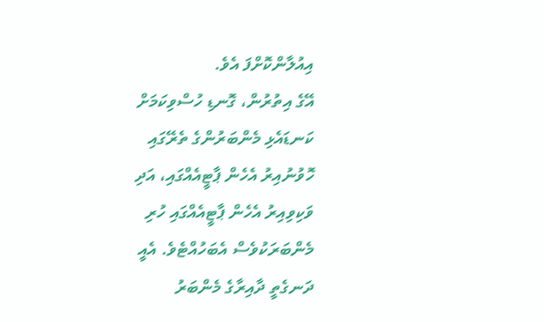އިއުލާންކޮށްފަ އެވެ.
އޭގެ އިތުރުން، ގޮނޑި ހުސްވިކަމަށް ކަނޑައެޅި މެންބަރުންގެ ތެރޭގައި ހޮވުނުއިރު އެހެން ޕާޓީއެއްގައި، އަދި ވަކިވިއިރު އެހެން ޕާޓީއެއްގައި ހުރި މެންބަރަކުވެސް އެބަހުއްޓެވެ. އެއީ ދަނގެތީ ދާއިރާގެ މެންބަރު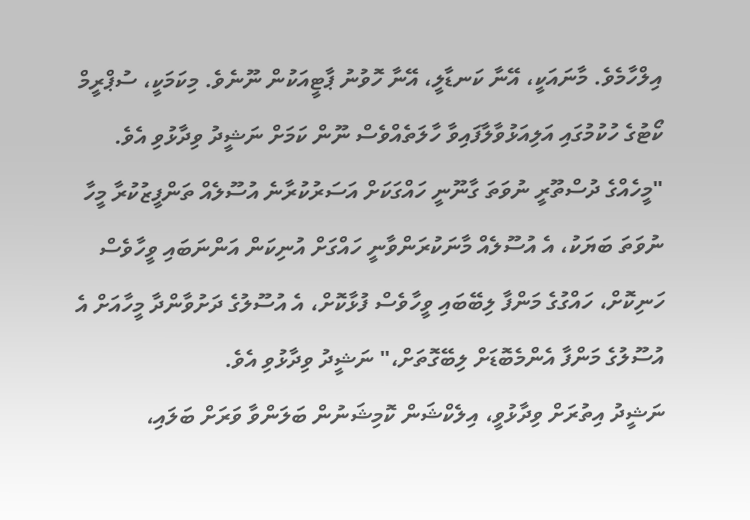އިލްހާމެވެ. މާނައަކީ، އޭނާ ކަނޑާލީ، އޭނާ ހޮވުނު ޕާޓީއަކުން ނޫނެވެ. މިކަމަކީ، ސުޕްރީމް ކޯޓުގެ ހުކުމުގައި އަލިއަޅުވާލާފައިވާ ހާލަތެއްވެސް ނޫން ކަމަށް ނަޝީދު ވިދާޅުވި އެވެ.
"މީހެއްގެ ދުސްތޫރީ ނުވަތަ ގާނޫނީ ހައްގަކަށް އަސަރުކުރާނެ އުސޫލެއް ތަންފީޒުކުރާ މީހާ ނުވަތަ ބަޔަކު، އެ އުސޫލެއް މާނަކުރަންވާނީ ހައްގަށް އުނިކަން އަންނަބައި ވީހާވެސް ހަނިކޮށް، ހައްގުގެ މަންފާ ލިބޭބައި ވީހާވެސް ފުޅާކޮށް، އެ އުސޫލުގެ ދަށުވާންދާ މީހާއަށް އެ އުސޫލުގެ މަންފާ އެންމެބޮޑަށް ލިބޭގޮތަށް،" ނަޝީދު ވިދާޅުވި އެވެ.
ނަޝީދު އިތުރަށް ވިދާޅުވީ، އިލެކްޝަން ކޮމިޝަނުން ބަލަންވާ ވަރަށް ބަލައި،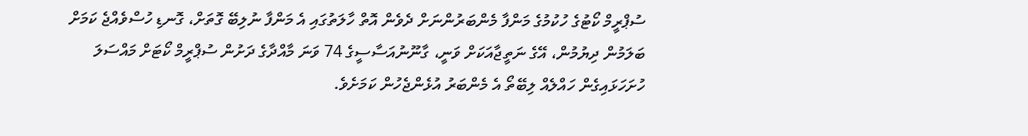ސުޕްރީމް ކޯޓުގެ ހުކުމުގެ މަންފާ މެންބަރުންނަށް ދެވެން އޮތް ހާލަތުގައި އެ މަންފާ ނުލިބޭ ގޮތަށް، ގޮނޑި ހުސްވެއްޖެ ކަމަށް ބަލަމުން ދިޔުމުން، އޭގެ ނަތީޖާއަކަށް ވަނީ، ގާނޫނުއަސާސީގެ 74 ވަނަ މާއްދާގެ ދަށުން ސުޕްރީމް ކޯޓަށް މައްސަލަ ހުށަހަޅައިގެން ހައްލެއް ލިބޭތޯ އެ މެންބަރު އުޅެންޖެހުން ކަމަށެވެ.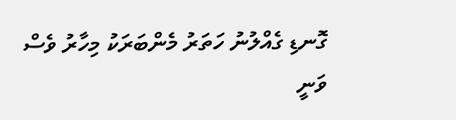ގޮނޑި ގެއްލުނު ހަތަރު މެންބަރަކު މިހާރު ވެސް ވަނީ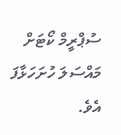ސުޕްރީމް ކޯޓަށް މައްސަލަ ހުށަހަޅާފަ އެވެ.